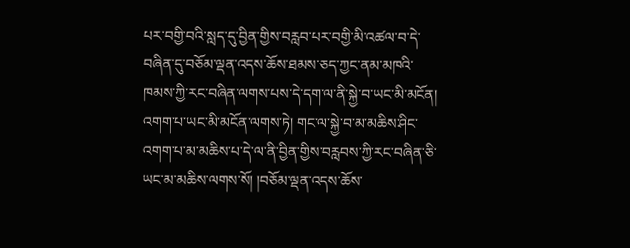པར་བགྱི་བའི་སླད་དུ་བྱིན་གྱིས་བརླབ་པར་བགྱི་མི་འཚལ་བ་དེ་བཞིན་དུ་བཅོམ་ལྡན་འདས་ཆོས་ཐམས་ཅད་ཀྱང་ནམ་མཁའི་ཁམས་ཀྱི་རང་བཞིན་ལགས་པས་དེ་དག་ལ་ནི་སྐྱེ་བ་ཡང་མི་མངོན། འགག་པ་ཡང་མི་མངོན་ལགས་ཏེ། གང་ལ་སྐྱེ་བ་མ་མཆིས་ཤིང་འགག་པ་མ་མཆིས་པ་དེ་ལ་ནི་བྱིན་གྱིས་བརླབས་ཀྱི་རང་བཞིན་ཅི་ཡང་མ་མཆིས་ལགས་སོ། །བཅོམ་ལྡན་འདས་ཆོས་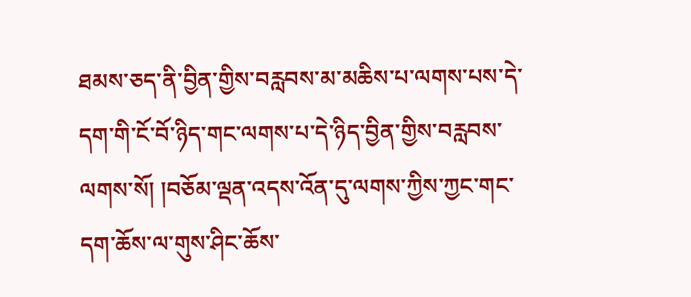ཐམས་ཅད་ནི་བྱིན་གྱིས་བརླབས་མ་མཆིས་པ་ལགས་པས་དེ་དག་གི་ངོ་བོ་ཉིད་གང་ལགས་པ་དེ་ཉིད་བྱིན་གྱིས་བརླབས་ལགས་སོ། །བཅོམ་ལྡན་འདས་འོན་དུ་ལགས་ཀྱིས་ཀྱང་གང་དག་ཆོས་ལ་གུས་ཤིང་ཆོས་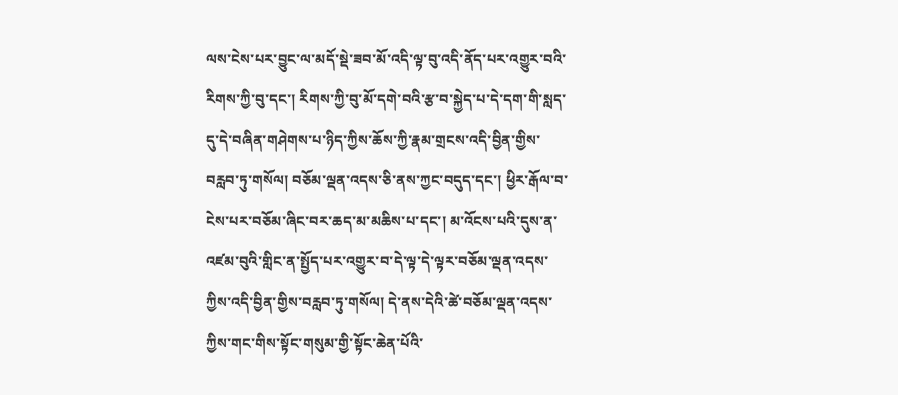ལས་ངེས་པར་བྱུང་ལ་མདོ་སྡེ་ཟབ་མོ་འདི་ལྟ་བུ་འདི་ནོད་པར་འགྱུར་བའི་རིགས་ཀྱི་བུ་དང་། རིགས་ཀྱི་བུ་མོ་དགེ་བའི་རྩ་བ་སྐྱེད་པ་དེ་དག་གི་སླད་དུ་དེ་བཞིན་གཤེགས་པ་ཉིད་ཀྱིས་ཆོས་ཀྱི་རྣམ་གྲངས་འདི་བྱིན་གྱིས་བརླབ་ཏུ་གསོལ། བཅོམ་ལྡན་འདས་ཅི་ནས་ཀྱང་བདུད་དང་། ཕྱིར་རྒོལ་བ་ངེས་པར་བཅོམ་ཞིང་བར་ཆད་མ་མཆིས་པ་དང་། མ་འོངས་པའི་དུས་ན་འཛམ་བུའི་གླིང་ན་སྤྱོད་པར་འགྱུར་བ་དེ་ལྟ་དེ་ལྟར་བཅོམ་ལྡན་འདས་ཀྱིས་འདི་བྱིན་གྱིས་བརླབ་ཏུ་གསོལ། དེ་ནས་དེའི་ཚེ་བཅོམ་ལྡན་འདས་ཀྱིས་གང་གིས་སྟོང་གསུམ་གྱི་སྟོང་ཆེན་པོའི་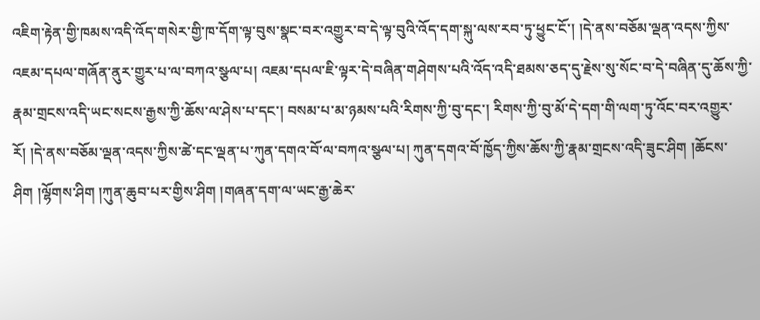འཇིག་རྟེན་གྱི་ཁམས་འདི་འོད་གསེར་གྱི་ཁ་དོག་ལྟ་བུས་སྣང་བར་འགྱུར་བ་དེ་ལྟ་བུའི་འོད་དག་སྐུ་ལས་རབ་ཏུ་ཕྱུང་ངོ་། །དེ་ནས་བཅོམ་ལྡན་འདས་ཀྱིས་འཇམ་དཔལ་གཞོན་ནུར་གྱུར་པ་ལ་བཀའ་སྩལ་པ། འཇམ་དཔལ་ཇི་ལྟར་དེ་བཞིན་གཤེགས་པའི་འོད་འདི་ཐམས་ཅད་དུ་རྗེས་སུ་སོང་བ་དེ་བཞིན་དུ་ཆོས་ཀྱི་རྣམ་གྲངས་འདི་ཡང་སངས་རྒྱས་ཀྱི་ཆོས་ལ་ཤེས་པ་དང་། བསམ་པ་མ་ཉམས་པའི་རིགས་ཀྱི་བུ་དང་། རིགས་ཀྱི་བུ་མོ་དེ་དག་གི་ལག་ཏུ་འོང་བར་འགྱུར་རོ། །དེ་ནས་བཅོམ་ལྡན་འདས་ཀྱིས་ཚེ་དང་ལྡན་པ་ཀུན་དགའ་བོ་ལ་བཀའ་སྩལ་པ། ཀུན་དགའ་བོ་ཁྱོད་ཀྱིས་ཆོས་ཀྱི་རྣམ་གྲངས་འདི་ཟུང་ཤིག །ཆོངས་ཤིག །ལྷོགས་ཤིག །ཀུན་ཆུབ་པར་གྱིས་ཤིག །གཞན་དག་ལ་ཡང་རྒྱ་ཆེར་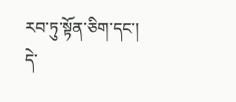རབ་ཏུ་སྟོན་ཅིག་དང་། དེ་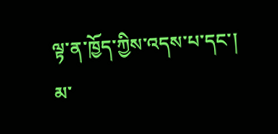ལྟ་ན་ཁྱོད་ཀྱིས་འདས་པ་དང་། མ་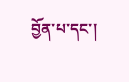བྱོན་པ་དང་།